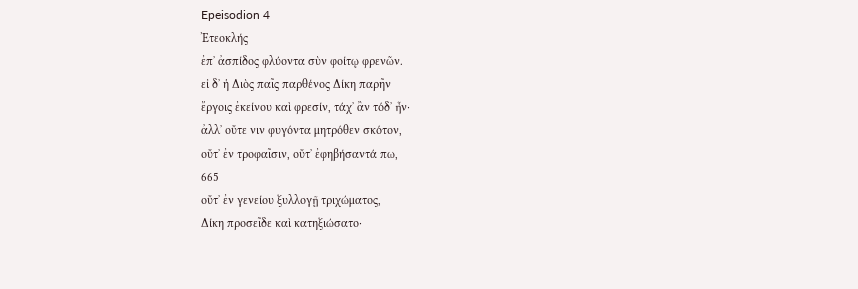Epeisodion 4
Ἐτεοκλής
ἐπʼ ἀσπίδος φλύοντα σὺν φοίτῳ φρενῶν.
εἰ δʼ ἡ Διὸς παῖς παρθένος Δίκη παρῆν
ἔργοις ἐκείνου καὶ φρεσίν, τάχʼ ἂν τόδʼ ἦν·
ἀλλʼ οὔτε νιν φυγόντα μητρόθεν σκότον,
οὔτʼ ἐν τροφαῖσιν, οὔτʼ ἐφηβήσαντά πω,
665
οὔτʼ ἐν γενείου ξυλλογῇ τριχώματος,
Δίκη προσεῖδε καὶ κατηξιώσατο·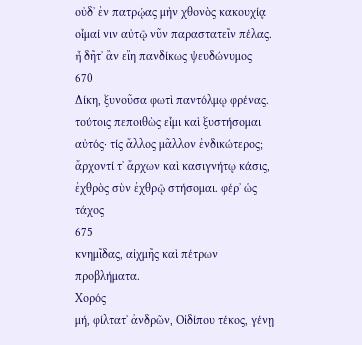οὐδʼ ἐν πατρῴας μὴν χθονὸς κακουχίᾳ
οἶμαί νιν αὐτῷ νῦν παραστατεῖν πέλας.
ἦ δῆτʼ ἂν εἴη πανδίκως ψευδώνυμος
670
Δίκη, ξυνοῦσα φωτὶ παντόλμῳ φρένας.
τούτοις πεποιθὼς εἶμι καὶ ξυστήσομαι
αὐτός· τίς ἄλλος μᾶλλον ἐνδικώτερος;
ἄρχοντί τʼ ἄρχων καὶ κασιγνήτῳ κάσις,
ἐχθρὸς σὺν ἐχθρῷ στήσομαι. φέρʼ ὡς τάχος
675
κνημῖδας, αἰχμῆς καὶ πέτρων προβλήματα.
Χορός
μή, φίλτατʼ ἀνδρῶν, Οἰδίπου τέκος, γένῃ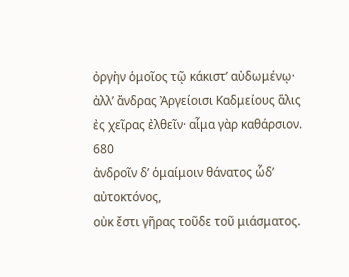ὀργὴν ὁμοῖος τῷ κάκιστʼ αὐδωμένῳ·
ἀλλʼ ἄνδρας Ἀργείοισι Καδμείους ἅλις
ἐς χεῖρας ἐλθεῖν· αἷμα γὰρ καθάρσιον.
680
ἀνδροῖν δʼ ὁμαίμοιν θάνατος ὧδʼ αὐτοκτόνος,
οὐκ ἔστι γῆρας τοῦδε τοῦ μιάσματος.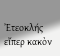Ἐτεοκλής
εἴπερ κακὸν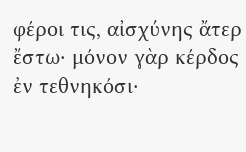φέροι τις, αἰσχύνης ἄτερ
ἔστω· μόνον γὰρ κέρδος ἐν τεθνηκόσι·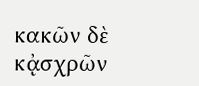κακῶν δὲ κᾀσχρῶν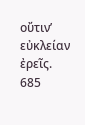οὔτινʼ εὐκλείαν ἐρεῖς.
685